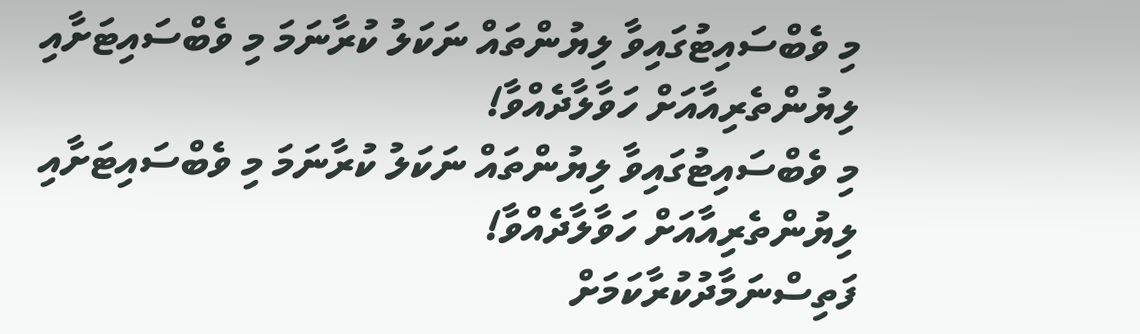މި ވެބްސައިޓުގައިވާ ލިޔުންތައް ނަކަލު ކުރާނަމަ މި ވެބްސައިޓަށާއި ލިޔުންތެރިއާއަށް ހަވާލާދެއްވާ!
މި ވެބްސައިޓުގައިވާ ލިޔުންތައް ނަކަލު ކުރާނަމަ މި ވެބްސައިޓަށާއި ލިޔުންތެރިއާއަށް ހަވާލާދެއްވާ!
ފަތިސްނަމާދުކުރާކަމަށް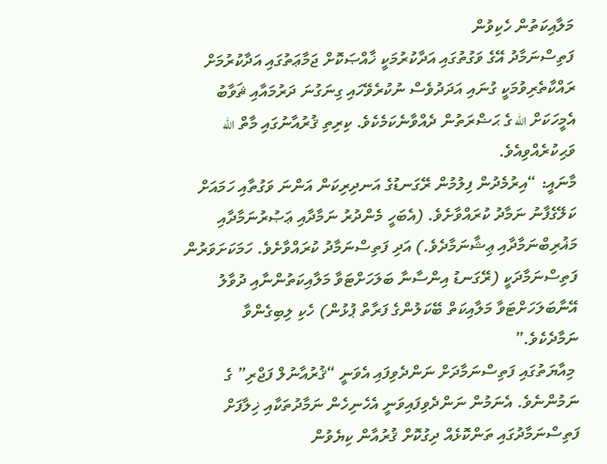މަލާއިކަތުން ހެކިވުން
ފަތިސްނަމާދު އޭގެ ވަގުތުގައި އަދާކުރުމަކީ ޚާއްޞަކޮށް ޖަމާޢަތުގައި އަދާކުރުމަށް ރައްކާތެރިވުމަކީ ގުނައި އަދަދުވެސް ނުކުރެވޭހައި ގިނަގުނަ ދަރުމައާއި ޘަވާބު އެމީހަކަށް الله ގެ ޙަޟްރަތުން ދެއްވާނެކަމެކެވެ. ކިރިތި ޤުރުއާނުގައި މާތް الله ވަޙިކުރެއްވިއެވެ.
މާނައީ: “އިރުމެދުން ފިލުމުން ރޭގަނޑުގެ އަނދިރިކަން އަންނަ ވަގުތާއި ހަމައަށް ކަލޭގެފާނު ނަމާދު ކުރައްވާށެވެ. (އެބަހީ މެންދުރު ނަމާދާއި ޢަޞުރުނަމާދާއި މަޣުރިބްނަމާދާއި ޢިޝާނަމާދެވެ.) އަދި ފަތިސްނަމާދު ކުރައްވާށެވެ. ހަމަކަށަވަރުން ފަތިސްނަމާދަކީ (ރޭގަނޑު އިންސާނާ ބަލަހަށްޓަވާ މަލާއިކަތުންނާއި ދުވާލު އޭނާބަލަހަށްޓަވާ މަލާއިކަތް ބޭކަލުންގެ ފަރާތް ޕުޅުން) ހެކި ލިބިގެންވާ ނަމާދެކެވެ.”
 މިއާޔަތުގައި ފަތިސްނަމާދަށް ނަންދެވިފައި އެވަނީ “ޤުރުއާނުލް ފަޖްރި” ގެ ނަމުންނެވެ. އެނަމުން ނަންދެވިފައިވަނީ އެހެނިހެން ނަމާދުތަކާއި ޚިލާފަށް ފަތިސްނަމާދުގައި ތަންކޮޅެއް ދިގުކޮށް ޤުރުއާން ކިޔެވުން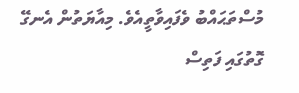މުސްތަޙައްބު ވެފައިވާތީއެވެ. މިއާޔަތުން އެނގޭ ގޮތުގައި ފަތިސް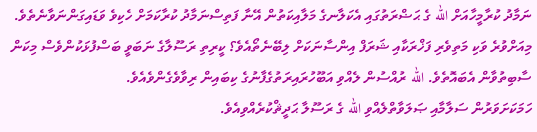ނަމާދު ކުރާމީހާއަށް الله ގެ ޙަޟްރަތުގައި އެކަލާނގެ މަލާއިކަތުން އޭނާ ފަތިސްނަމާދު ކުރާކަމަށް ހެކިވެ ވަޑައިގަންނަވާނެތެވެ. މިއަށްވުރެ ވަކި މަތިވެރި ފަޚްރަކާއި ޝަރަފް އިންސާނަކަށް ލިބޭނެތޯއެވެ؟ ކީރިތި ރަސޫލާގެ ނަބަވީ ބަސްފުޅަކުންވެސް މިކަން ސާބިތުވާން އެބައޮތެވެ. الله ރުއްސުން ލެއްވި އަބޫހުރައިރަތުގެފާނުގެ ކިބައިން ރިވާވެގެންވެއެވެ.
ހަމަކަށަވަރުން ސަލާމާއި ޞަލަވާތްލެއްވި الله ގެ ރަސޫލާ ޙަދީޘްކުރެއްވިއެވެ.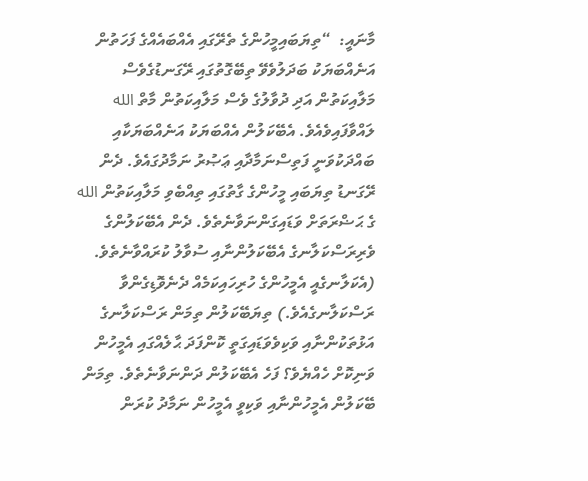މާނައީ:  “ތިޔަބައިމީހުންގެ ތެރޭގައި އެއްބައެއްގެ ފަހަތުން އަނެއްބަޔަކު ބަދަލުވެވޭ ތިބޭގޮތުގައި ރޭގަނޑުގެވެސް މަލާއިކަތުން އަދި ދުވާލުގެ ވެސް މަލާއިކަތުން މާތް الله ލައްވާފައިވެއެވެ. އެބޭކަލުން އެއްބަޔަކު އަނެއްބަޔަކާއި ބައްދަކުވަނީ ފަތިސްނަމާދާއި ޢަޞުރު ނަމާދުގައެވެ. ދެން ރޭގަނޑު ތިޔަބައި މީހުންގެ ގާތުގައި ތިއްބެވި މަލާއިކަތުން الله ގެ ޙަޟްރަތަށް ވަޑައިގަންނަވާނެތެވެ. ދެން އެބޭކަލުންގެ ވެރިރަސްކަލާނގެ އެބޭކަލުންނާއި ސުވާލު ކުރައްވާނެތެވެ. (އެކަލާނގެއީ އެމީހުންގެ ހުރިހައިކަމެއް ދެނެވޮޑިގެންވާ ރަސްކަލާނގެއެވެ.) ތިޔަބޭކަލުން ތިމަން ރަސްކަލާނގެ އަޅުތަކުންނާއި ވަކިވެވަޑައިގަތީ ކޮންފަދަ ޙާލެއްގައި އެމީހުން ވަނިކޮށް ހެއްޔެވެ؟ ފަހެ އެބޭކަލުން ދަންނަވާނެތެވެ. ތިމަން ބޭކަލުން އެމީހުންނާއި ވަކިވީ އެމީހުން ނަމާދު ކުރަން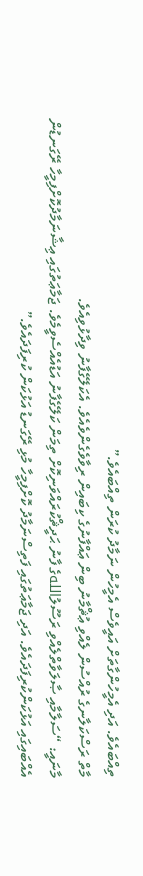ތިއްބައެވެ. އަދި އެމީހުންގާތަށް އައީވެސް އެމީހުން ނަމާދު ކުރަން ތިއްބައެވެ.”
މާތް ރަސްކަލާނގެ ރުއްސުން ލެއްވި ޢުޘްމާނު ބިން ޢައްފާނުގެ ކިބައިން ރިވާވެގެންވެއެވެ. އެކަލޭގެފާނު ވިދާޅުވިއެވެ.
މާނައީ: “ސަލާމާއި ޞާލަވާތްލެއްވި ރަސޫލުاللهގެ ފާނު ޙަދީޘްކުރައްވަނިކޮށް ތިމަން ކަލޭގެފާނު އަޑުއެއްސެވީމެވެ. ޖަމާޢަތުގައި ޢިޝާނަމާދުކޮށްފިމީހާ ރޭގަނޑުން އެއްބައިގައި އަޅުކަންކުރިފަދައެވެ. އަދި ޖަމާޢަތުގައި ފަތިސްނަމާދު ކޮށްފިމީހާ މުޅި ރޭގަނޑު އަޅުކަން ކުރިފަދައެވެ.”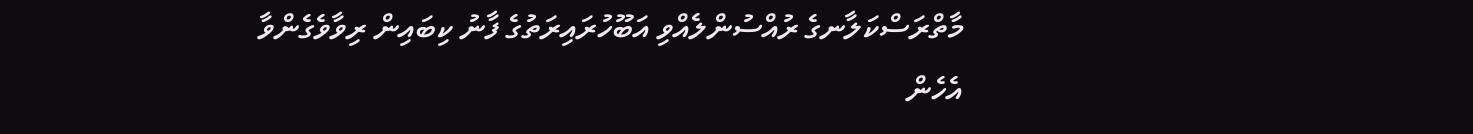މާތްރަސްކަލާނގެ ރުއްސުންލެއްވި އަބޫހުރައިރަތުގެ ފާނު ކިބައިން ރިވާވެގެންވާ އެހެން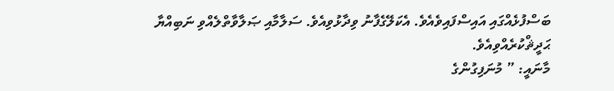ބަސްފުޅެއްގައި އައިސްފައިވެއެވެ. އެކަލޭގެފާނު ވިދާޅުވިއެވެ. ސަލާމާއި ޞަލާވާތްލެއްވި ނަބިއްޔާ ޙަދީޘްކުރެއްވިއެވެ.
މާނައީ: ” މުނަފިގުންގެ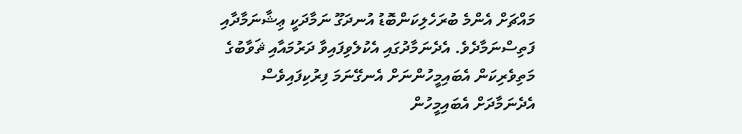މައްޗަށް އެންމެ ބުރަހެލިކަންބޮޑު އުނދަގޫ ނަމާދަކީ ޢިޝާނަމާދާއި ފަތިސްނަމާދެވެ. އެދެނަމާދުގައި އެކުލެވިފައިވާ ދަރުމައާއި ޘަވާބުގެ މަތިވެރިކަން އެބައިމީހުންނަށް އެނގޭނަމަ ފިރުކިފައިވެސް އެދެނަމާދަށް އެބައިމީހުން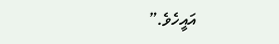އައީހެވެ.”